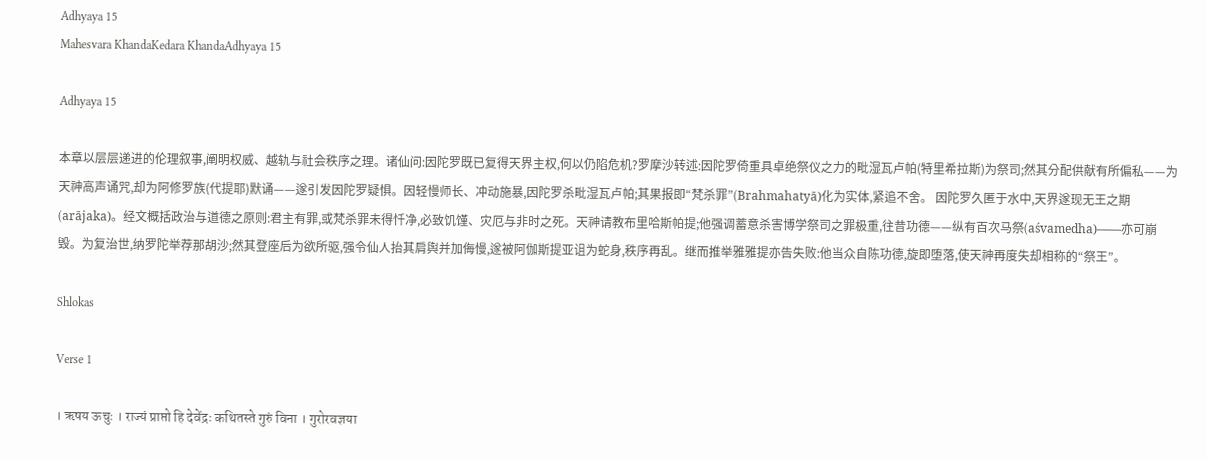Adhyaya 15
Mahesvara KhandaKedara KhandaAdhyaya 15

Adhyaya 15

本章以层层递进的伦理叙事,阐明权威、越轨与社会秩序之理。诸仙问:因陀罗既已复得天界主权,何以仍陷危机?罗摩沙转述:因陀罗倚重具卓绝祭仪之力的毗湿瓦卢帕(特里希拉斯)为祭司;然其分配供献有所偏私——为天神高声诵咒,却为阿修罗族(代提耶)默诵——遂引发因陀罗疑惧。因轻慢师长、冲动施暴,因陀罗杀毗湿瓦卢帕;其果报即“梵杀罪”(Brahmahatyā)化为实体,紧追不舍。 因陀罗久匿于水中,天界遂现无王之期(arājaka)。经文概括政治与道德之原则:君主有罪,或梵杀罪未得忏净,必致饥馑、灾厄与非时之死。天神请教布里哈斯帕提;他强调蓄意杀害博学祭司之罪极重,往昔功德——纵有百次马祭(aśvamedha)——亦可崩毁。为复治世,纳罗陀举荐那胡沙;然其登座后为欲所驱,强令仙人抬其肩舆并加侮慢,遂被阿伽斯提亚诅为蛇身,秩序再乱。继而推举雅雅提亦告失败:他当众自陈功德,旋即堕落,使天神再度失却相称的“祭王”。

Shlokas

Verse 1

। ऋषय ऊचुः । राज्यं प्राप्तो हि देवेंद्रः कथितस्ते गुरुं विना । गुरोरवज्ञया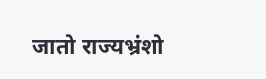जातो राज्यभ्रंशो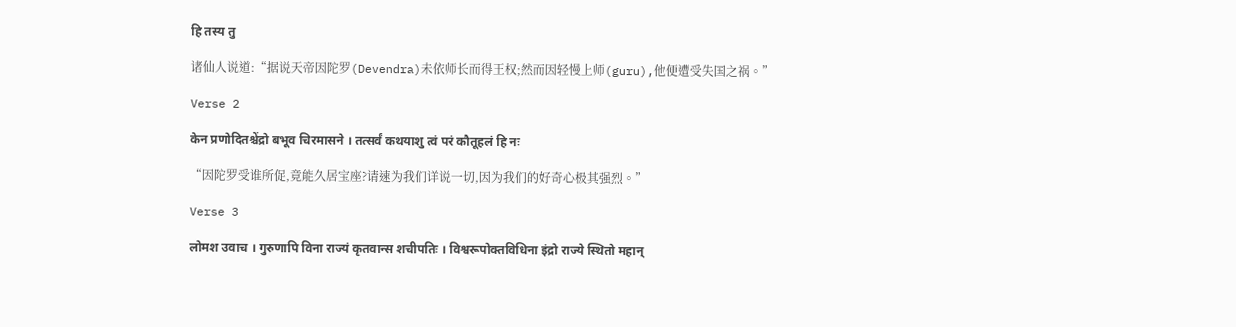हि तस्य तु

诸仙人说道:“据说天帝因陀罗(Devendra)未依师长而得王权;然而因轻慢上师(guru),他便遭受失国之祸。”

Verse 2

केन प्रणोदितश्चेंद्रो बभूव चिरमासने । तत्सर्वं कथयाशु त्वं परं कौतूहलं हि नः

“因陀罗受谁所促,竟能久居宝座?请速为我们详说一切,因为我们的好奇心极其强烈。”

Verse 3

लोमश उवाच । गुरुणापि विना राज्यं कृतवान्स शचीपतिः । विश्वरूपोक्तविधिना इंद्रो राज्ये स्थितो महान्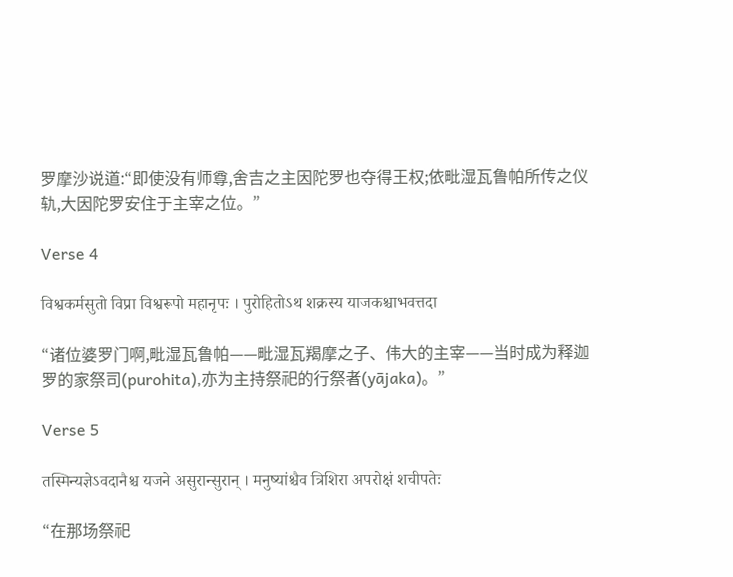罗摩沙说道:“即使没有师尊,舍吉之主因陀罗也夺得王权;依毗湿瓦鲁帕所传之仪轨,大因陀罗安住于主宰之位。”

Verse 4

विश्वकर्मसुतो विप्रा विश्वरूपो महानृपः । पुरोहितोऽथ शक्रस्य याजकश्चाभवत्तदा

“诸位婆罗门啊,毗湿瓦鲁帕——毗湿瓦羯摩之子、伟大的主宰——当时成为释迦罗的家祭司(purohita),亦为主持祭祀的行祭者(yājaka)。”

Verse 5

तस्मिन्यज्ञेऽवदानैश्च यजने असुरान्सुरान् । मनुष्यांश्चैव त्रिशिरा अपरोक्षं शचीपतेः

“在那场祭祀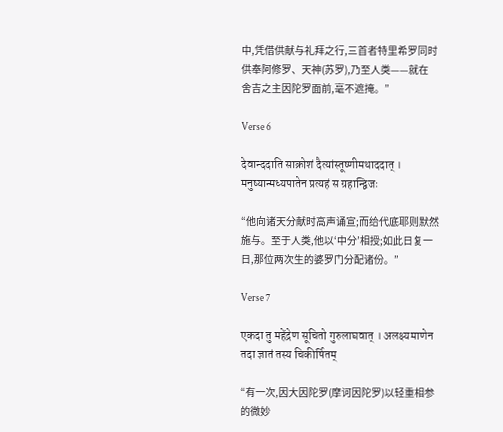中,凭借供献与礼拜之行,三首者特里希罗同时供奉阿修罗、天神(苏罗),乃至人类——就在舍吉之主因陀罗面前,毫不遮掩。”

Verse 6

देवान्ददाति साक्रोशं दैत्यांस्तूष्णीमथाददात् । मनुष्यान्मध्यपातेन प्रत्यहं स ग्रहान्द्विजः

“他向诸天分献时高声诵宣;而给代底耶则默然施与。至于人类,他以‘中分’相授;如此日复一日,那位两次生的婆罗门分配诸份。”

Verse 7

एकदा तु महेंद्रेण सूचितो गुरुलाघवात् । अलक्ष्यमाणेन तदा ज्ञातं तस्य चिकीर्षितम्

“有一次,因大因陀罗(摩诃因陀罗)以轻重相参的微妙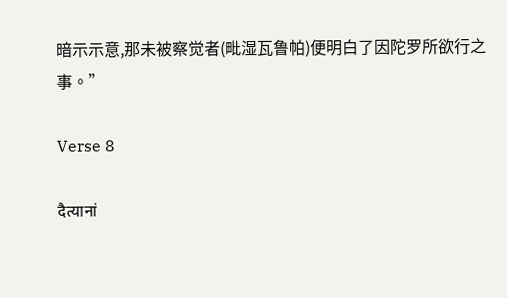暗示示意,那未被察觉者(毗湿瓦鲁帕)便明白了因陀罗所欲行之事。”

Verse 8

दैत्यानां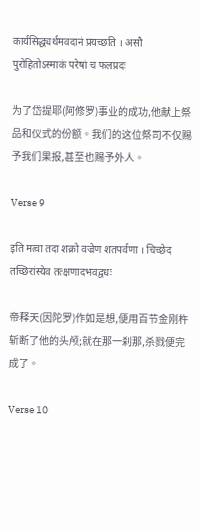कार्यसिद्ध्यर्थमवदानं प्रयच्छति । असौ पुरोहितोऽस्माकं परेषां च फलप्रदः

为了岱提耶(阿修罗)事业的成功,他献上祭品和仪式的份额。我们的这位祭司不仅赐予我们果报,甚至也赐予外人。

Verse 9

इति मत्वा तदा शक्रो वज्रेण शतपर्वणा । चिच्छेद तच्छिरांस्येव तत्क्षणादभवद्वधः

帝释天(因陀罗)作如是想,便用百节金刚杵斩断了他的头颅;就在那一刹那,杀戮便完成了。

Verse 10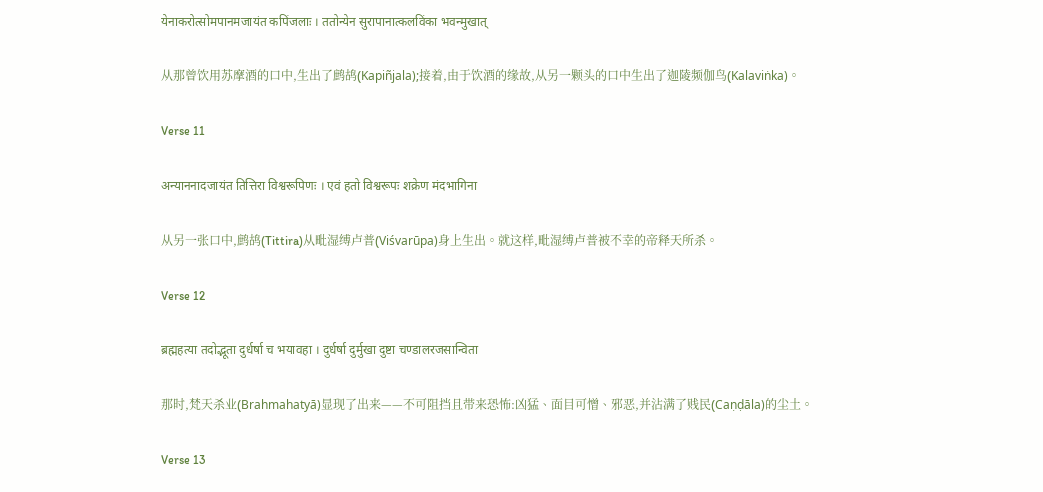येनाकरोत्सोमपानमजायंत कपिंजलाः । ततोन्येन सुरापानात्कलविंका भवन्मुखात्

从那曾饮用苏摩酒的口中,生出了鹧鸪(Kapiñjala);接着,由于饮酒的缘故,从另一颗头的口中生出了迦陵频伽鸟(Kalaviṅka)。

Verse 11

अन्याननादजायंत तित्तिरा विश्वरूपिणः । एवं हतो विश्वरूपः शक्रेण मंदभागिना

从另一张口中,鹧鸪(Tittira)从毗湿缚卢普(Viśvarūpa)身上生出。就这样,毗湿缚卢普被不幸的帝释天所杀。

Verse 12

ब्रह्महत्या तदोद्भूता दुर्धर्षा च भयावहा । दुर्धर्षा दुर्मुखा दुष्टा चण्डालरजसान्विता

那时,梵天杀业(Brahmahatyā)显现了出来——不可阻挡且带来恐怖:凶猛、面目可憎、邪恶,并沾满了贱民(Caṇḍāla)的尘土。

Verse 13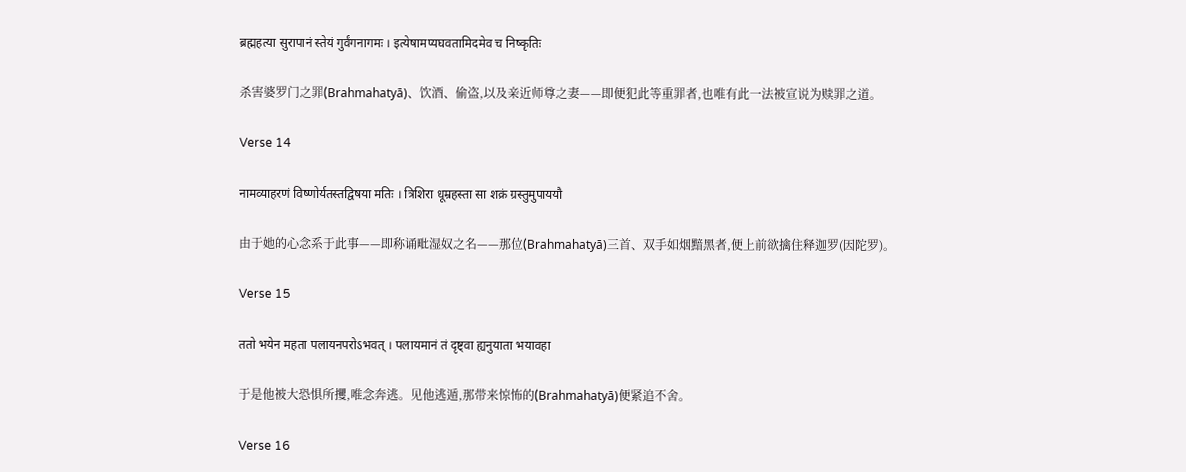ब्रह्महत्या सुरापानं स्तेयं गुर्वंगनागमः । इत्येषामप्यघवतामिदमेव च निष्कृतिः

杀害婆罗门之罪(Brahmahatyā)、饮酒、偷盗,以及亲近师尊之妻——即便犯此等重罪者,也唯有此一法被宣说为赎罪之道。

Verse 14

नामव्याहरणं विष्णोर्यतस्तद्विषया मतिः । त्रिशिरा धूम्रहस्ता सा शक्रं ग्रस्तुमुपाययौ

由于她的心念系于此事——即称诵毗湿奴之名——那位(Brahmahatyā)三首、双手如烟黯黑者,便上前欲擒住释迦罗(因陀罗)。

Verse 15

ततो भयेन महता पलायनपरोऽभवत् । पलायमानं तं दृष्ट्वा ह्यनुयाता भयावहा

于是他被大恐惧所攫,唯念奔逃。见他逃遁,那带来惊怖的(Brahmahatyā)便紧追不舍。

Verse 16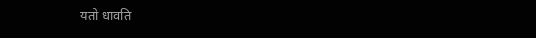यतो धावति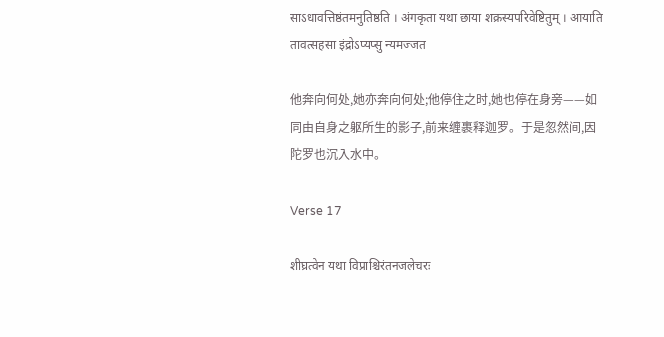साऽधावत्तिष्ठंतमनुतिष्ठति । अंगकृता यथा छाया शक्रस्यपरिवेष्टितुम् । आयाति तावत्सहसा इंद्रोऽप्यप्सु न्यमज्जत

他奔向何处,她亦奔向何处;他停住之时,她也停在身旁——如同由自身之躯所生的影子,前来缠裹释迦罗。于是忽然间,因陀罗也沉入水中。

Verse 17

शीघ्रत्वेन यथा विप्राश्चिरंतनजलेचरः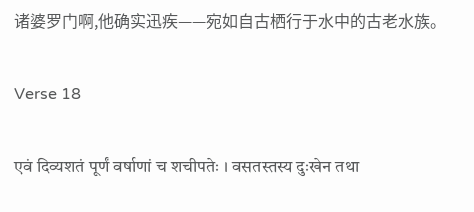诸婆罗门啊,他确实迅疾——宛如自古栖行于水中的古老水族。

Verse 18

एवं दिव्यशतं पूर्णं वर्षाणां च शचीपतेः । वसतस्तस्य दुःखेन तथा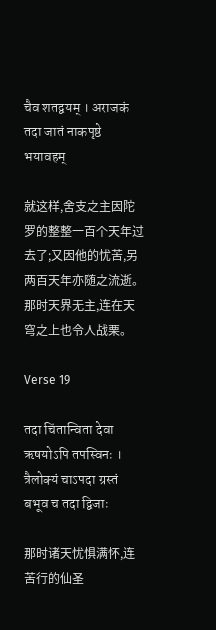चैव शतद्वयम् । अराजकं तदा जातं नाकपृष्ठे भयावहम्

就这样,舍支之主因陀罗的整整一百个天年过去了;又因他的忧苦,另两百天年亦随之流逝。那时天界无主,连在天穹之上也令人战栗。

Verse 19

तदा चिंतान्विता देवा ऋषयोऽपि तपस्विनः । त्रैलोक्यं चाऽपदा ग्रस्तं बभूव च तदा द्विजाः

那时诸天忧惧满怀,连苦行的仙圣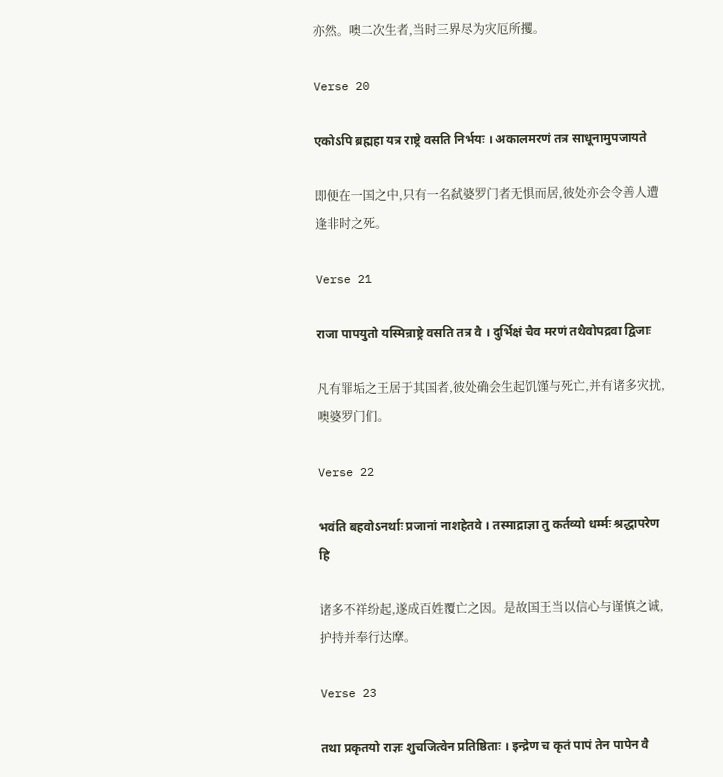亦然。噢二次生者,当时三界尽为灾厄所攫。

Verse 20

एकोऽपि ब्रह्महा यत्र राष्ट्रे वसति निर्भयः । अकालमरणं तत्र साधूनामुपजायते

即便在一国之中,只有一名弑婆罗门者无惧而居,彼处亦会令善人遭逢非时之死。

Verse 21

राजा पापयुतो यस्मिन्राष्ट्रे वसति तत्र वै । दुर्भिक्षं चैव मरणं तथैवोपद्रवा द्विजाः

凡有罪垢之王居于其国者,彼处确会生起饥馑与死亡,并有诸多灾扰,噢婆罗门们。

Verse 22

भवंति बहवोऽनर्थाः प्रजानां नाशहेतवे । तस्माद्राज्ञा तु कर्तव्यो धर्म्मः श्रद्धापरेण हि

诸多不祥纷起,遂成百姓覆亡之因。是故国王当以信心与谨慎之诚,护持并奉行达摩。

Verse 23

तथा प्रकृतयो राज्ञः शुचजित्वेन प्रतिष्ठिताः । इन्द्रेण च कृतं पापं तेन पापेन वै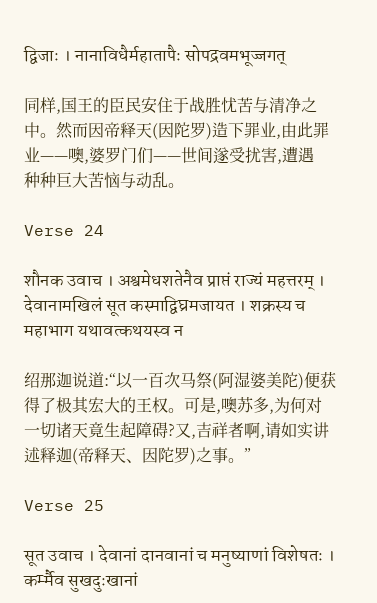द्विजाः । नानाविधैर्महातापैः सोपद्रवमभूज्जगत्

同样,国王的臣民安住于战胜忧苦与清净之中。然而因帝释天(因陀罗)造下罪业,由此罪业——噢,婆罗门们——世间遂受扰害,遭遇种种巨大苦恼与动乱。

Verse 24

शौनक उवाच । अश्वमेधशतेनैव प्राप्तं राज्यं महत्तरम् । देवानामखिलं सूत कस्माद्विघ्रमजायत । शक्रस्य च महाभाग यथावत्कथयस्व न

绍那迦说道:“以一百次马祭(阿湿婆美陀)便获得了极其宏大的王权。可是,噢苏多,为何对一切诸天竟生起障碍?又,吉祥者啊,请如实讲述释迦(帝释天、因陀罗)之事。”

Verse 25

सूत उवाच । देवानां दानवानां च मनुष्याणां विशेषतः । कर्म्मैव सुखदुःखानां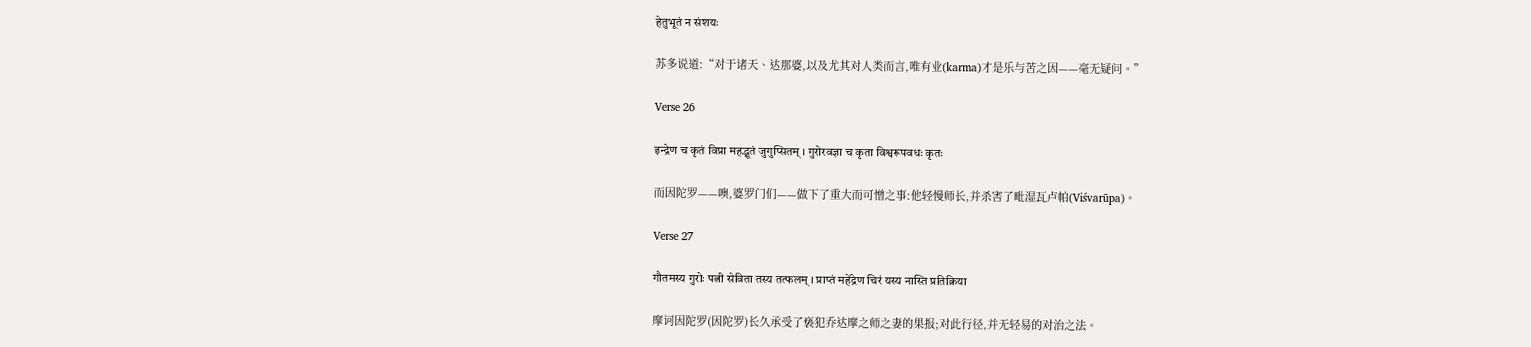हेतुभूतं न संशयः

苏多说道:“对于诸天、达那婆,以及尤其对人类而言,唯有业(karma)才是乐与苦之因——毫无疑问。”

Verse 26

इन्द्रेण च कृतं विप्रा महद्भूतं जुगुप्सितम् । गुरोरवज्ञा च कृता विश्वरूपवधः कृतः

而因陀罗——噢,婆罗门们——做下了重大而可憎之事:他轻慢师长,并杀害了毗湿瓦卢帕(Viśvarūpa)。

Verse 27

गौतमस्य गुरोः पत्नी सेविता तस्य तत्फलम् । प्राप्तं महेंद्रेण चिरं यस्य नास्ति प्रतिक्रिया

摩诃因陀罗(因陀罗)长久承受了亵犯乔达摩之师之妻的果报;对此行径,并无轻易的对治之法。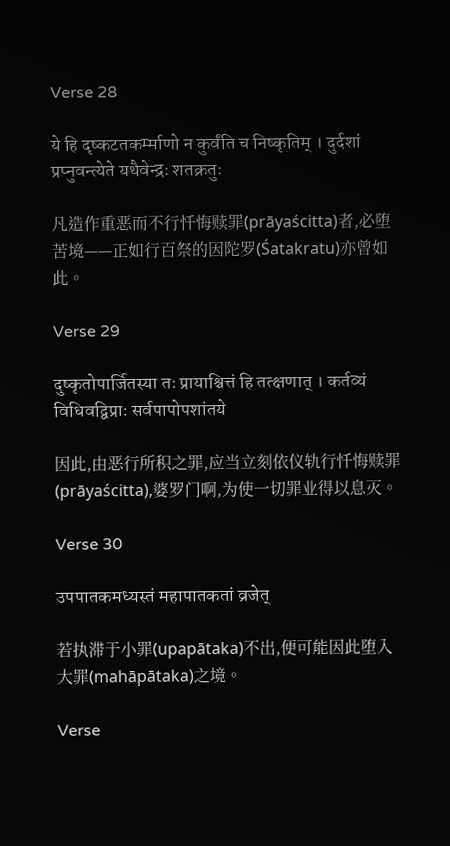Verse 28

ये हि दृष्कटतकर्म्माणो न कुर्वंति च निष्कृतिम् । दुर्दशां प्रप्नुवन्त्येते यथैवेन्द्रः शतक्रतुः

凡造作重恶而不行忏悔赎罪(prāyaścitta)者,必堕苦境——正如行百祭的因陀罗(Śatakratu)亦曾如此。

Verse 29

दुष्कृतोपार्जितस्या तः प्रायाश्चित्तं हि तत्क्षणात् । कर्तव्यं विधिवद्विप्राः सर्वपापोपशांतये

因此,由恶行所积之罪,应当立刻依仪轨行忏悔赎罪(prāyaścitta),婆罗门啊,为使一切罪业得以息灭。

Verse 30

उपपातकमध्यस्तं महापातकतां व्रजेत्

若执滞于小罪(upapātaka)不出,便可能因此堕入大罪(mahāpātaka)之境。

Verse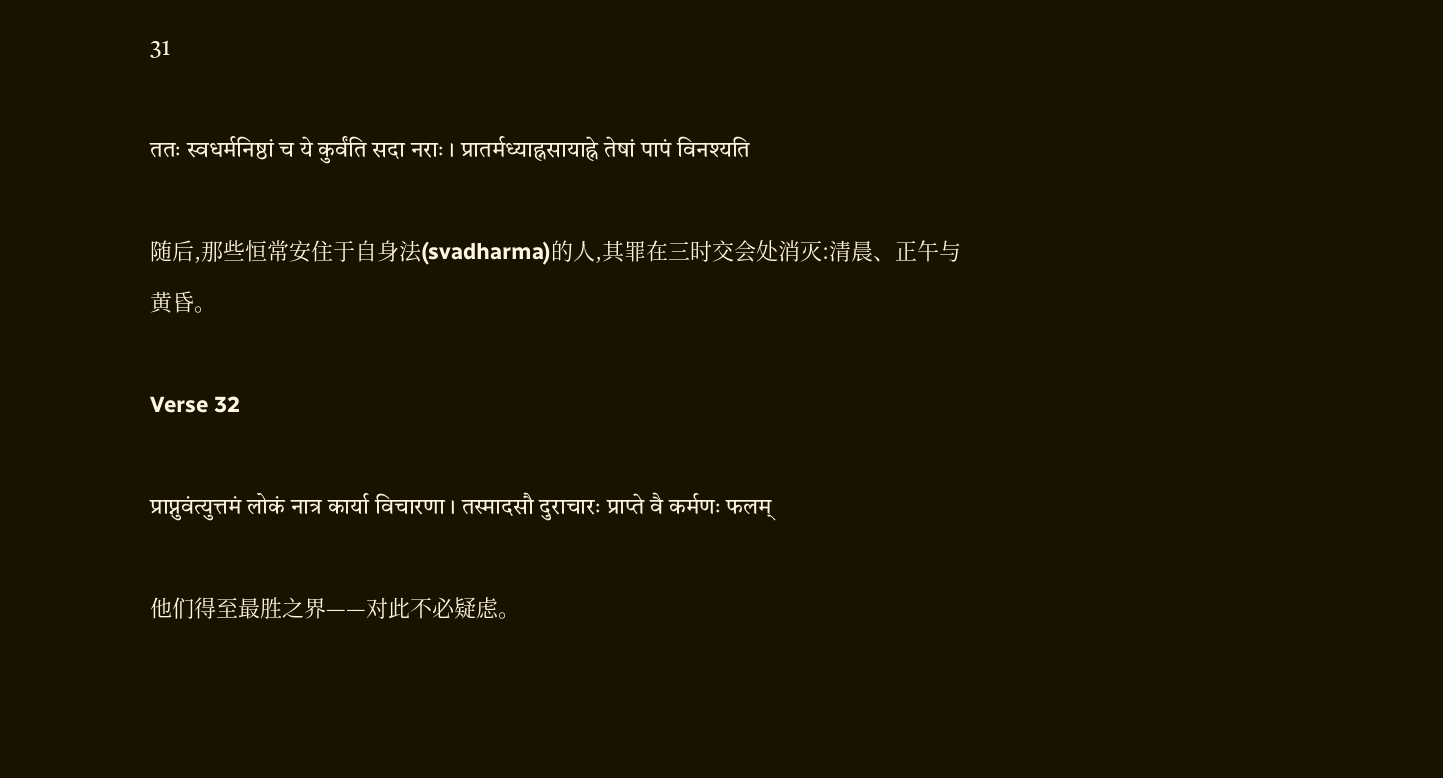31

ततः स्वधर्मनिष्ठां च ये कुर्वंति सदा नराः । प्रातर्मध्याह्नसायाह्ने तेषां पापं विनश्यति

随后,那些恒常安住于自身法(svadharma)的人,其罪在三时交会处消灭:清晨、正午与黄昏。

Verse 32

प्राप्नुवंत्युत्तमं लोकं नात्र कार्या विचारणा । तस्मादसौ दुराचारः प्राप्ते वै कर्मणः फलम्

他们得至最胜之界——对此不必疑虑。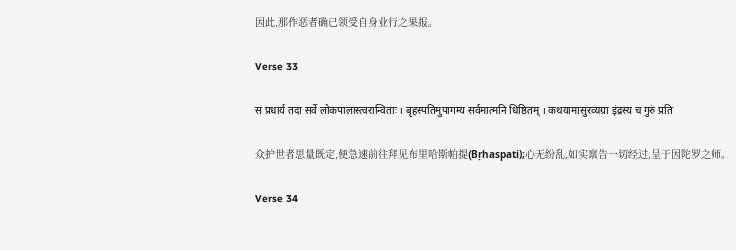因此,那作恶者确已领受自身业行之果报。

Verse 33

स प्रधार्य तदा सर्वे लोकपालास्त्वरान्विताः । बृहस्पतिमुपागम्य सर्वमात्मनि धिष्ठितम् । कथयामासुरव्यग्रा इंद्रस्य च गुरुं प्रति

众护世者思量既定,便急速前往拜见布里哈斯帕提(Bṛhaspati);心无纷乱,如实禀告一切经过,呈于因陀罗之师。

Verse 34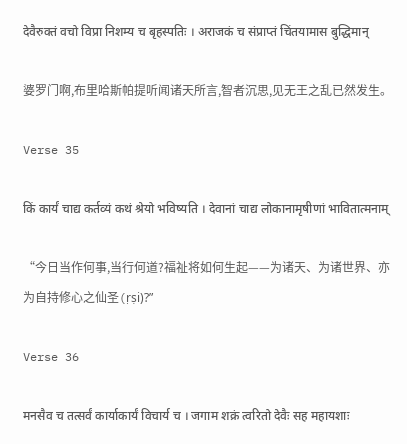देवैरुक्तं वचो विप्रा निशम्य च बृहस्पतिः । अराजकं च संप्राप्तं चिंतयामास बुद्धिमान्

婆罗门啊,布里哈斯帕提听闻诸天所言,智者沉思,见无王之乱已然发生。

Verse 35

किं कार्यं चाद्य कर्तव्यं कथं श्रेयो भविष्यति । देवानां चाद्य लोकानामृषीणां भावितात्मनाम्

“今日当作何事,当行何道?福祉将如何生起——为诸天、为诸世界、亦为自持修心之仙圣(ṛṣi)?”

Verse 36

मनसैव च तत्सर्वं कार्याकार्यं विचार्य च । जगाम शक्रं त्वरितो देवैः सह महायशाः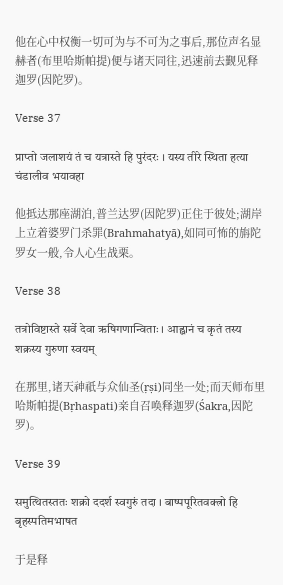他在心中权衡一切可为与不可为之事后,那位声名显赫者(布里哈斯帕提)便与诸天同往,迅速前去觐见释迦罗(因陀罗)。

Verse 37

प्राप्तो जलाशयं तं च यत्रास्ते हि पुरंदरः । यस्य तीरे स्थिता हत्या चंडालीव भयावहा

他抵达那座湖泊,普兰达罗(因陀罗)正住于彼处;湖岸上立着婆罗门杀罪(Brahmahatyā),如同可怖的旃陀罗女一般,令人心生战栗。

Verse 38

तत्रोविष्टास्ते सर्वे देवा ऋषिगणान्विताः । आह्वानं च कृतं तस्य शक्रस्य गुरुणा स्वयम्

在那里,诸天神祇与众仙圣(ṛṣi)同坐一处;而天师布里哈斯帕提(Bṛhaspati)亲自召唤释迦罗(Śakra,因陀罗)。

Verse 39

समुत्थितस्ततः शक्रो ददर्श स्वगुरुं तदा । बाष्पपूरितवक्त्रो हि बृहस्पतिमभाषत

于是释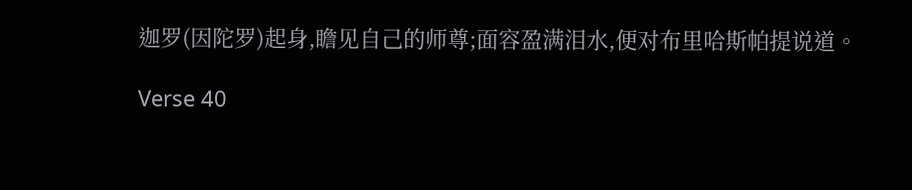迦罗(因陀罗)起身,瞻见自己的师尊;面容盈满泪水,便对布里哈斯帕提说道。

Verse 40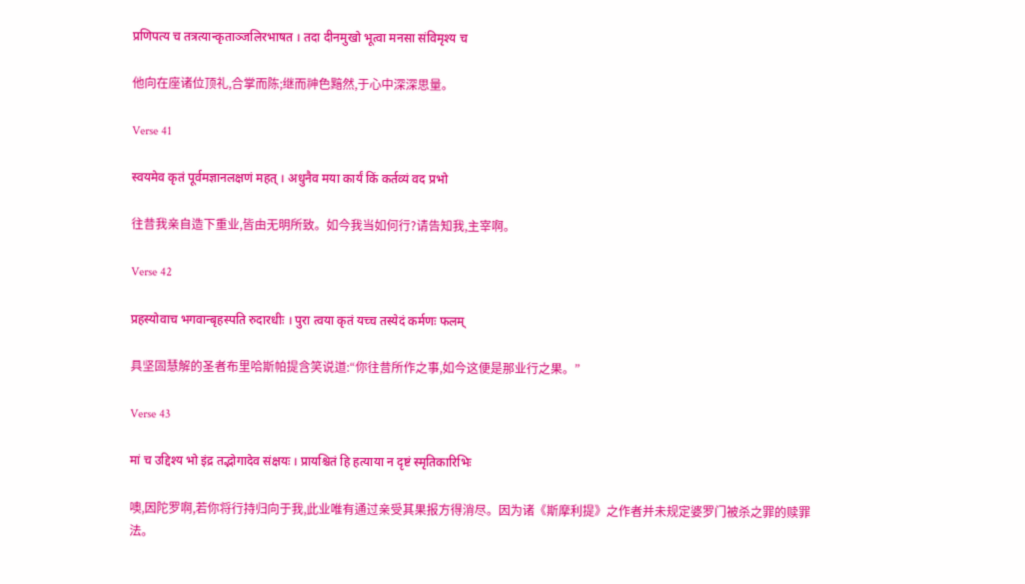प्रणिपत्य च तत्रत्यान्कृताञ्जलिरभाषत । तदा दीनमुखो भूत्वा मनसा संविमृश्य च

他向在座诸位顶礼,合掌而陈;继而神色黯然,于心中深深思量。

Verse 41

स्वयमेव कृतं पूर्वमज्ञानलक्षणं महत् । अधुनैव मया कार्यं किं कर्तव्यं वद प्रभो

往昔我亲自造下重业,皆由无明所致。如今我当如何行?请告知我,主宰啊。

Verse 42

प्रहस्योवाच भगवान्बृहस्पति रुदारधीः । पुरा त्वया कृतं यच्च तस्येदं कर्मणः फलम्

具坚固慧解的圣者布里哈斯帕提含笑说道:“你往昔所作之事,如今这便是那业行之果。”

Verse 43

मां च उद्दिश्य भो इंद्र तद्भोगादेव संक्षयः । प्रायश्चितं हि हत्याया न दृष्टं स्मृतिकारिभिः

噢,因陀罗啊,若你将行持归向于我,此业唯有通过亲受其果报方得消尽。因为诸《斯摩利提》之作者并未规定婆罗门被杀之罪的赎罪法。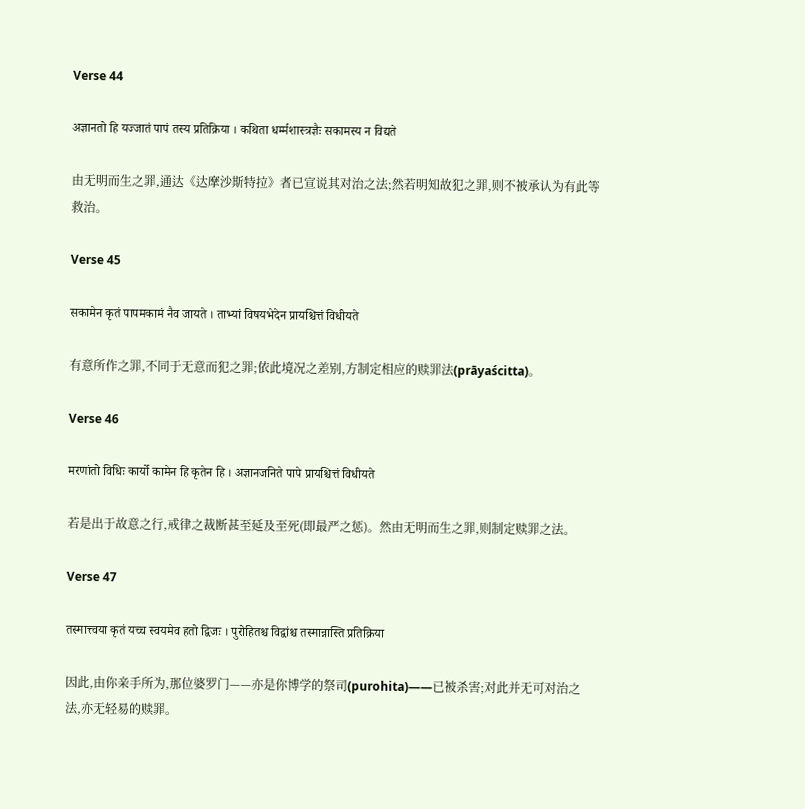Verse 44

अज्ञानतो हि यज्जातं पापं तस्य प्रतिक्रिया । कथिता धर्म्मशास्त्रज्ञैः सकामस्य न विद्यते

由无明而生之罪,通达《达摩沙斯特拉》者已宣说其对治之法;然若明知故犯之罪,则不被承认为有此等救治。

Verse 45

सकामेन कृतं पापमकामं नैव जायते । ताभ्यां विषयभेदेन प्रायश्चित्तं विधीयते

有意所作之罪,不同于无意而犯之罪;依此境况之差别,方制定相应的赎罪法(prāyaścitta)。

Verse 46

मरणांतो विधिः कार्यो कामेन हि कृतेन हि । अज्ञानजनिते पापे प्रायश्चित्तं विधीयते

若是出于故意之行,戒律之裁断甚至延及至死(即最严之惩)。然由无明而生之罪,则制定赎罪之法。

Verse 47

तस्मात्त्वया कृतं यच्च स्वयमेव हतो द्विजः । पुरोहितश्च विद्वांश्च तस्मान्नास्ति प्रतिक्रिया

因此,由你亲手所为,那位婆罗门——亦是你博学的祭司(purohita)——已被杀害;对此并无可对治之法,亦无轻易的赎罪。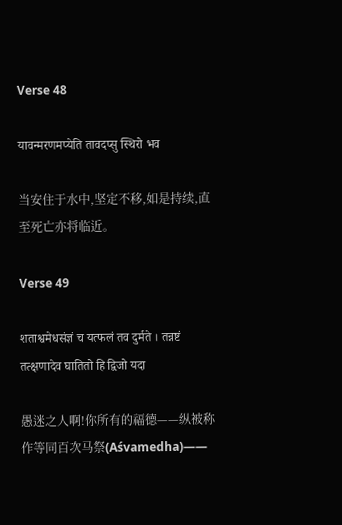Verse 48

यावन्मरणमप्येति तावदप्सु स्थिरो भव

当安住于水中,坚定不移,如是持续,直至死亡亦将临近。

Verse 49

शताश्वमेधसंज्ञं च यत्फलं तव दुर्मते । तन्नष्टं तत्क्षणादेव घातितो हि द्विजो यदा

愚迷之人啊!你所有的福德——纵被称作等同百次马祭(Aśvamedha)——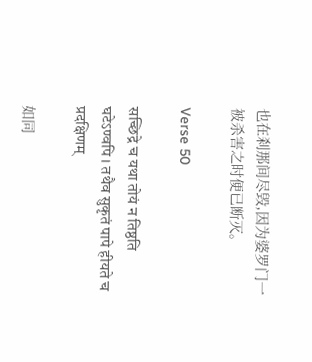也在刹那间尽毁,因为婆罗门一被杀害之时便已断灭。

Verse 50

सच्छिद्रे च यथा तोयं न तिष्ठति घटेऽण्वपि । तथैव सुकृतं पापे हीयते च प्रदक्षिणम्

如同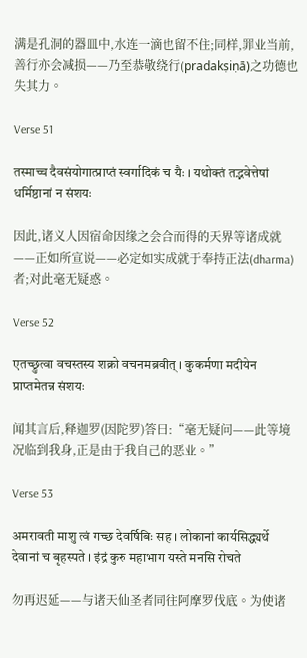满是孔洞的器皿中,水连一滴也留不住;同样,罪业当前,善行亦会减损——乃至恭敬绕行(pradakṣiṇā)之功德也失其力。

Verse 51

तस्माच्च दैवसंयोगात्प्राप्तं स्वर्गादिकं च यैः । यथोक्तं तद्भवेत्तेषां धर्मिष्ठानां न संशयः

因此,诸义人因宿命因缘之会合而得的天界等诸成就——正如所宣说——必定如实成就于奉持正法(dharma)者;对此毫无疑惑。

Verse 52

एतच्छ्रुत्वा वचस्तस्य शक्रो वचनमब्रवीत् । कुकर्मणा मदीयेन प्राप्तमेतन्न संशयः

闻其言后,释迦罗(因陀罗)答曰:“毫无疑问——此等境况临到我身,正是由于我自己的恶业。”

Verse 53

अमरावती माशु त्वं गच्छ देवर्षिबिः सह । लोकानां कार्यसिद्ध्यर्थे देवानां च बृहस्पते । इंद्रं कुरु महाभाग यस्ते मनसि रोचते

勿再迟延——与诸天仙圣者同往阿摩罗伐底。为使诸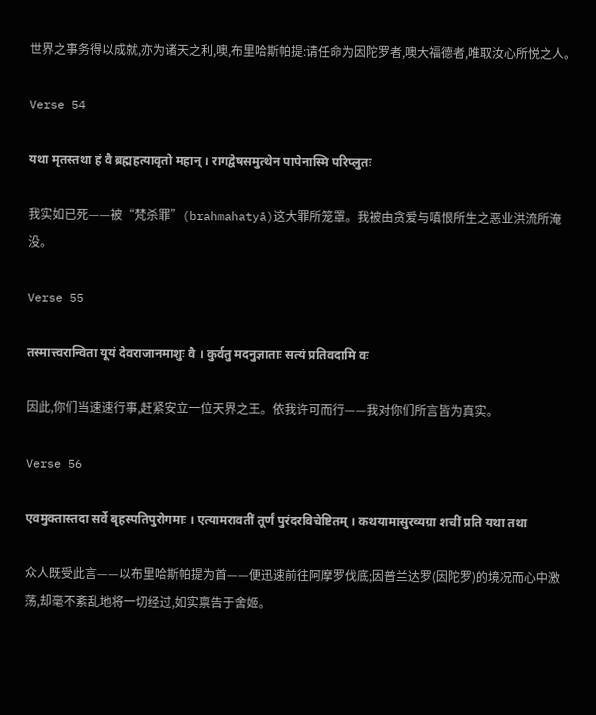世界之事务得以成就,亦为诸天之利,噢,布里哈斯帕提:请任命为因陀罗者,噢大福德者,唯取汝心所悦之人。

Verse 54

यथा मृतस्तथा हं वै ब्रह्महत्यावृतो महान् । रागद्वेषसमुत्थेन पापेनास्मि परिप्लुतः

我实如已死——被“梵杀罪”(brahmahatyā)这大罪所笼罩。我被由贪爱与嗔恨所生之恶业洪流所淹没。

Verse 55

तस्मात्त्वरान्विता यूयं देवराजानमाशुः वै । कुर्वतु मदनुज्ञाताः सत्यं प्रतिवदामि वः

因此,你们当速速行事,赶紧安立一位天界之王。依我许可而行——我对你们所言皆为真实。

Verse 56

एवमुक्तास्तदा सर्वे बृहस्पतिपुरोगमाः । एत्यामरावतीं तूर्णं पुरंदरविचेष्टितम् । कथयामासुरव्यग्रा शचीं प्रति यथा तथा

众人既受此言——以布里哈斯帕提为首——便迅速前往阿摩罗伐底;因普兰达罗(因陀罗)的境况而心中激荡,却毫不紊乱地将一切经过,如实禀告于舍姬。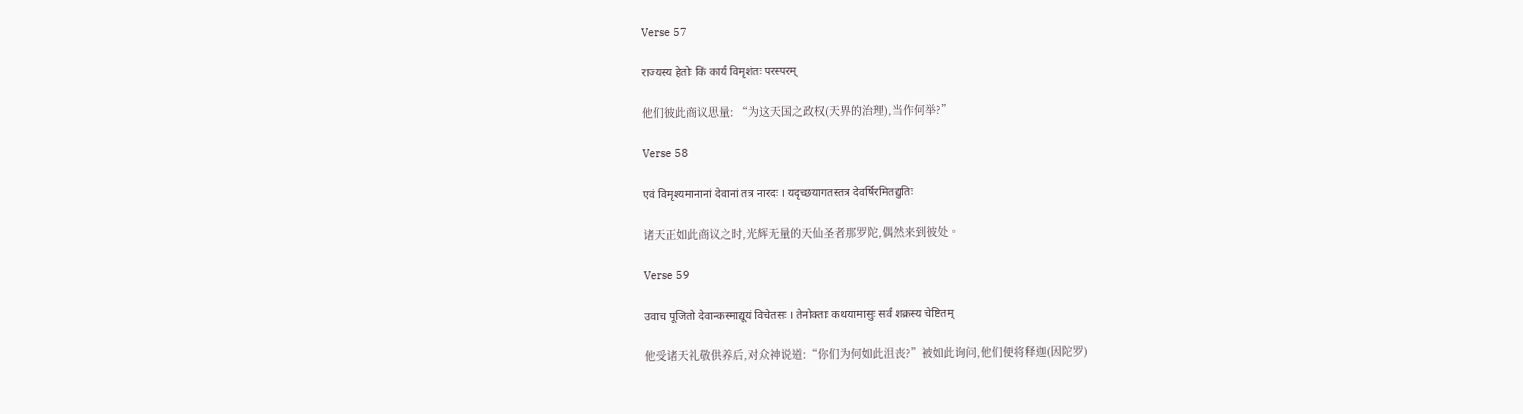Verse 57

राज्यस्य हेतोः किं कार्यं विमृशंतः परस्परम्

他们彼此商议思量: “为这天国之政权(天界的治理),当作何举?”

Verse 58

एवं विमृश्यमानानां देवानां तत्र नारदः । यदृच्छयागतस्तत्र देवर्षिरमितद्युतिः

诸天正如此商议之时,光辉无量的天仙圣者那罗陀,偶然来到彼处。

Verse 59

उवाच पूजितो देवान्कस्माद्यूयं विचेतसः । तेनोक्ताः कथयामासुः सर्वं शक्रस्य चेष्टितम्

他受诸天礼敬供养后,对众神说道:“你们为何如此沮丧?”被如此询问,他们便将释迦(因陀罗)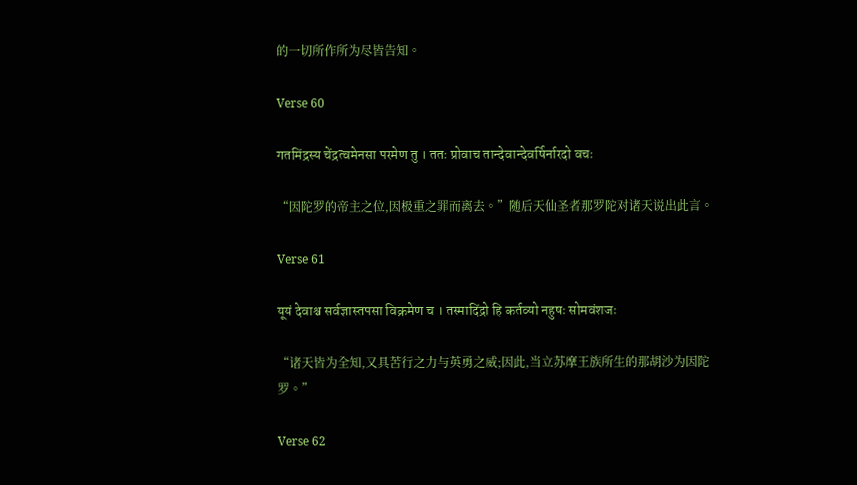的一切所作所为尽皆告知。

Verse 60

गतमिंद्रस्य चेंद्रत्वमेनसा परमेण तु । ततः प्रोवाच तान्देवान्देवर्षिर्नारदो वचः

“因陀罗的帝主之位,因极重之罪而离去。”随后天仙圣者那罗陀对诸天说出此言。

Verse 61

यूयं देवाश्च सर्वज्ञास्तपसा विक्रमेण च । तस्मादिंद्रो हि कर्तव्यो नहुषः सोमवंशजः

“诸天皆为全知,又具苦行之力与英勇之威;因此,当立苏摩王族所生的那胡沙为因陀罗。”

Verse 62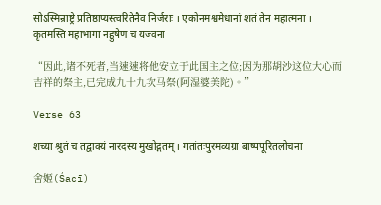सोऽस्मिन्राष्ट्रे प्रतिष्ठाप्यस्त्वरितेनैव निर्जराः । एकोनमश्वमेधानां शतं तेन महात्मना । कृतमस्ति महाभागा नहुषेण च यज्वना

“因此,诸不死者,当速速将他安立于此国主之位;因为那胡沙这位大心而吉祥的祭主,已完成九十九次马祭(阿湿婆美陀)。”

Verse 63

शच्या श्रुतं च तद्वाक्यं नारदस्य मुखोद्गतम् । गतांतःपुरमव्यग्रा बाष्पपूरितलोचना

舍姬(Śacī)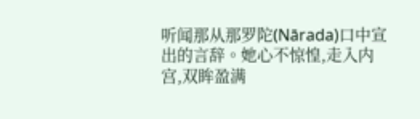听闻那从那罗陀(Nārada)口中宣出的言辞。她心不惊惶,走入内宫,双眸盈满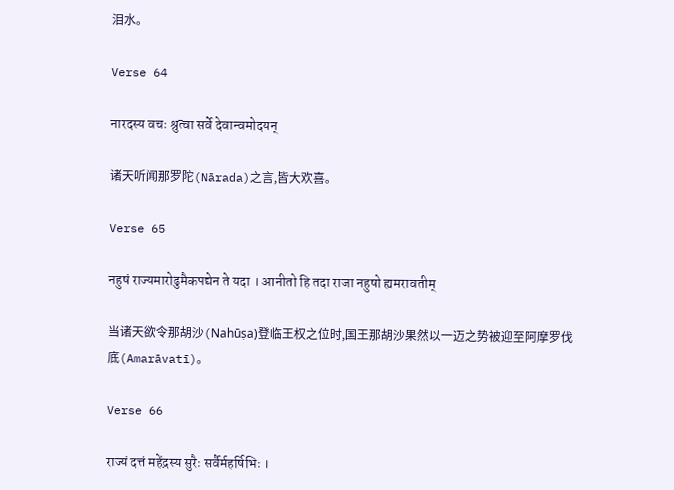泪水。

Verse 64

नारदस्य वचः श्रुत्वा सर्वे देवान्वमोदयन्

诸天听闻那罗陀(Nārada)之言,皆大欢喜。

Verse 65

नहुषं राज्यमारोढुमैकपद्येन ते यदा । आनीतो हि तदा राजा नहुषो ह्यमरावतीम्

当诸天欲令那胡沙(Nahūṣa)登临王权之位时,国王那胡沙果然以一迈之势被迎至阿摩罗伐底(Amarāvatī)。

Verse 66

राज्यं दत्तं महेंद्रस्य सुरैः सर्वैर्महर्षिभिः ।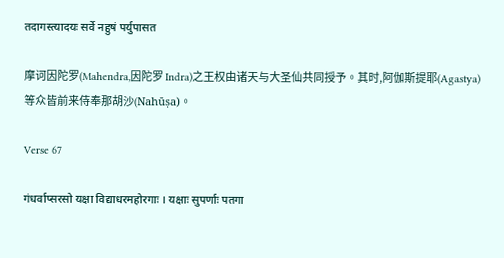तदागस्त्यादयः सर्वे नहुषं पर्युपासत

摩诃因陀罗(Mahendra,因陀罗 Indra)之王权由诸天与大圣仙共同授予。其时,阿伽斯提耶(Agastya)等众皆前来侍奉那胡沙(Nahūṣa)。

Verse 67

गंधर्वाप्सरसो यक्षा विद्याधरमहोरगाः । यक्षाः सुपर्णाः पतगा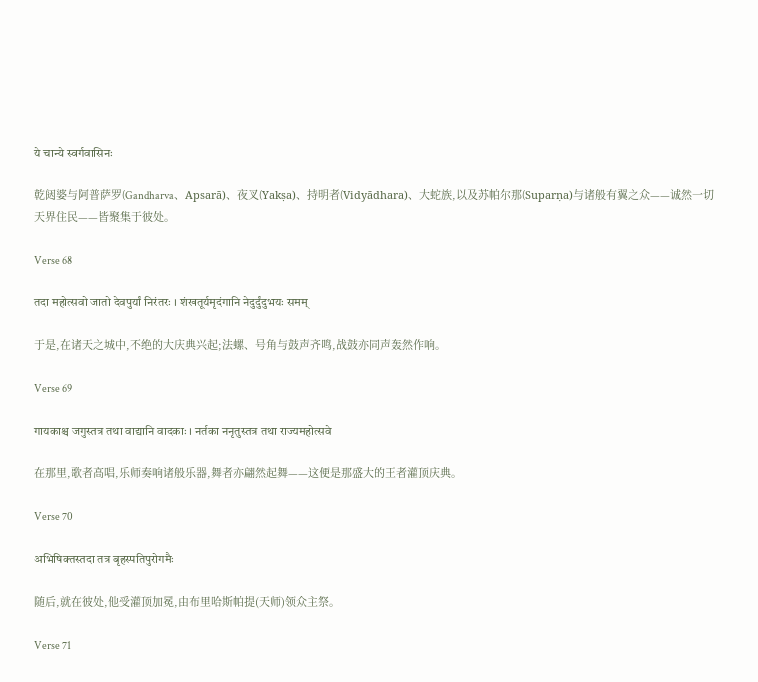ये चान्ये स्वर्गवासिनः

乾闼婆与阿普萨罗(Gandharva、Apsarā)、夜叉(Yakṣa)、持明者(Vidyādhara)、大蛇族,以及苏帕尔那(Suparṇa)与诸般有翼之众——诚然一切天界住民——皆聚集于彼处。

Verse 68

तदा महोत्सवो जातो देवपुर्यां निरंतरः । शंखतूर्यमृदंगानि नेदुर्दुंदुभयः समम्

于是,在诸天之城中,不绝的大庆典兴起;法螺、号角与鼓声齐鸣,战鼓亦同声轰然作响。

Verse 69

गायकाश्च जगुस्तत्र तथा वाद्यानि वादकाः । नर्तका ननृतुस्तत्र तथा राज्यमहोत्सवे

在那里,歌者高唱,乐师奏响诸般乐器,舞者亦翩然起舞——这便是那盛大的王者灌顶庆典。

Verse 70

अभिषिक्तस्तदा तत्र बृहस्पतिपुरोगमैः

随后,就在彼处,他受灌顶加冕,由布里哈斯帕提(天师)领众主祭。

Verse 71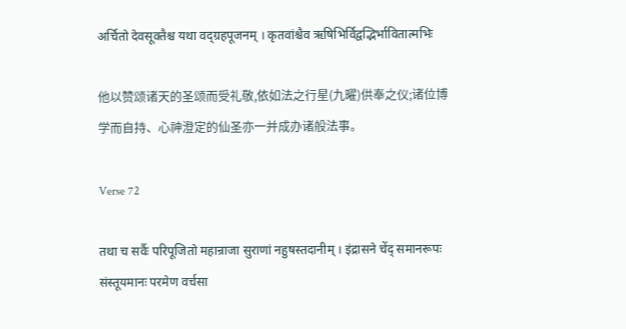अर्चितो देवसूक्तैश्च यथा वद्ग्रहपूजनम् । कृतवांश्चैव ऋषिभिर्विद्वद्भिर्भावितात्मभिः

他以赞颂诸天的圣颂而受礼敬,依如法之行星(九曜)供奉之仪;诸位博学而自持、心神澄定的仙圣亦一并成办诸般法事。

Verse 72

तथा च सर्वैः परिपूजितो महान्राजा सुराणां नहुषस्तदानीम् । इंद्रासने चेंद् समानरूपः संस्तूयमानः परमेण वर्चसा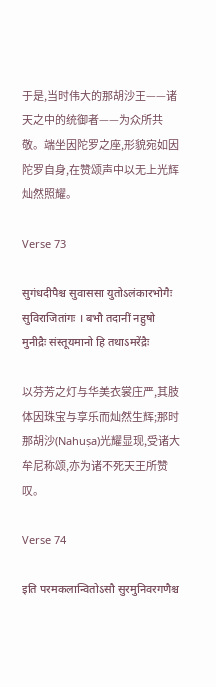于是,当时伟大的那胡沙王——诸天之中的统御者——为众所共敬。端坐因陀罗之座,形貌宛如因陀罗自身,在赞颂声中以无上光辉灿然照耀。

Verse 73

सुगंधदीपैश्च सुवाससा युतोऽलंकारभोगैः सुविराजितांगः । बभौ तदानीं नहुषो मुनीद्रैः संस्तूयमानो हि तथाऽमरेंद्रैः

以芬芳之灯与华美衣裳庄严,其肢体因珠宝与享乐而灿然生辉;那时那胡沙(Nahuṣa)光耀显现,受诸大牟尼称颂,亦为诸不死天王所赞叹。

Verse 74

इति परमकलान्वितोऽसौ सुरमुनिवरगणैश्च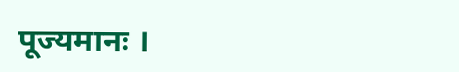पूज्यमानः ।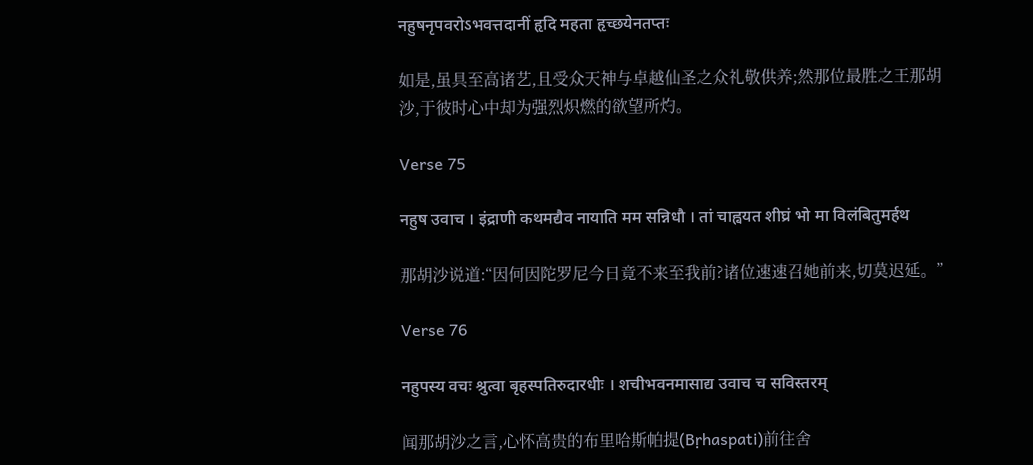नहुषनृपवरोऽभवत्तदानीं हृदि महता हृच्छयेनतप्तः

如是,虽具至高诸艺,且受众天神与卓越仙圣之众礼敬供养;然那位最胜之王那胡沙,于彼时心中却为强烈炽燃的欲望所灼。

Verse 75

नहुष उवाच । इंद्राणी कथमद्यैव नायाति मम सन्निधौ । तां चाह्वयत शीघ्रं भो मा विलंबितुमर्हथ

那胡沙说道:“因何因陀罗尼今日竟不来至我前?诸位速速召她前来,切莫迟延。”

Verse 76

नहुपस्य वचः श्रुत्वा बृहस्पतिरुदारधीः । शचीभवनमासाद्य उवाच च सविस्तरम्

闻那胡沙之言,心怀高贵的布里哈斯帕提(Bṛhaspati)前往舍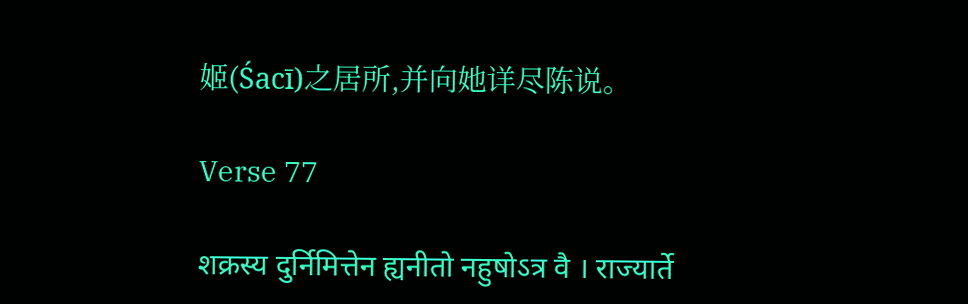姬(Śacī)之居所,并向她详尽陈说。

Verse 77

शक्रस्य दुर्निमित्तेन ह्यनीतो नहुषोऽत्र वै । राज्यार्ते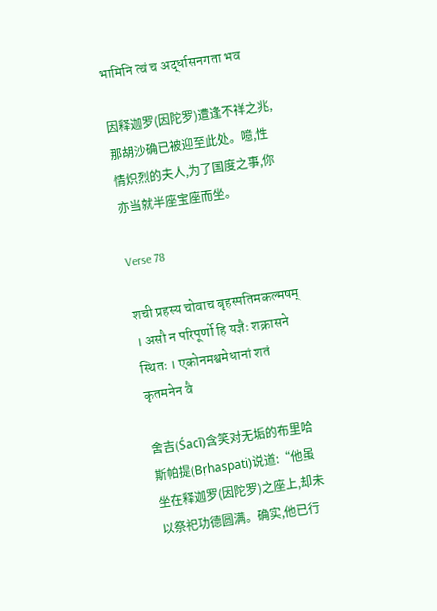भामिनि त्वं च अर्द्धासनगता भव

因释迦罗(因陀罗)遭逢不祥之兆,那胡沙确已被迎至此处。噫,性情炽烈的夫人,为了国度之事,你亦当就半座宝座而坐。

Verse 78

शची प्रहस्य चोवाच बृहस्पतिमकल्मषम् । असौ न परिपूर्णो हि यज्ञैः शक्रासने स्थितः । एकोनमश्वमेधानां शतं कृतमनेन वै

舍吉(Śacī)含笑对无垢的布里哈斯帕提(Bṛhaspati)说道:“他虽坐在释迦罗(因陀罗)之座上,却未以祭祀功德圆满。确实,他已行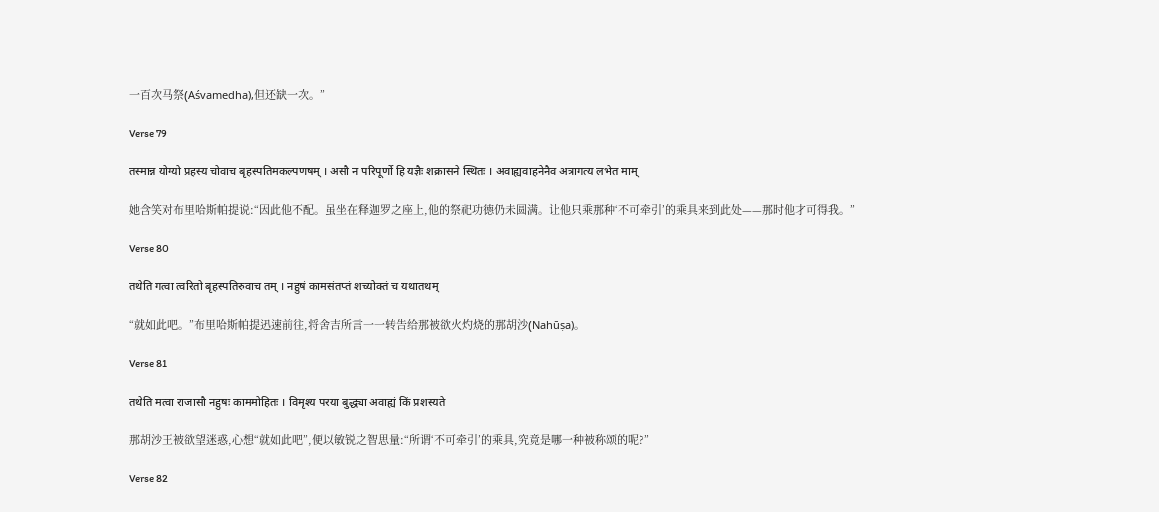一百次马祭(Aśvamedha),但还缺一次。”

Verse 79

तस्मान्न योग्यो प्रहस्य चोवाच बृहस्पतिमकल्पणषम् । असौ न परिपूर्णो हि यज्ञैः शक्रासने स्थितः । अवाह्यवाहनेनैव अत्रागत्य लभेत माम्

她含笑对布里哈斯帕提说:“因此他不配。虽坐在释迦罗之座上,他的祭祀功德仍未圆满。让他只乘那种‘不可牵引’的乘具来到此处——那时他才可得我。”

Verse 80

तथेति गत्वा त्वरितो बृहस्पतिरुवाच तम् । नहुषं कामसंतप्तं शच्योक्तं च यथातथम्

“就如此吧。”布里哈斯帕提迅速前往,将舍吉所言一一转告给那被欲火灼烧的那胡沙(Nahūṣa)。

Verse 81

तथेति मत्वा राजासौ नहुषः काममोहितः । विमृश्य परया बुद्ध्या अवाह्यं किं प्रशस्यते

那胡沙王被欲望迷惑,心想“就如此吧”,便以敏锐之智思量:“所谓‘不可牵引’的乘具,究竟是哪一种被称颂的呢?”

Verse 82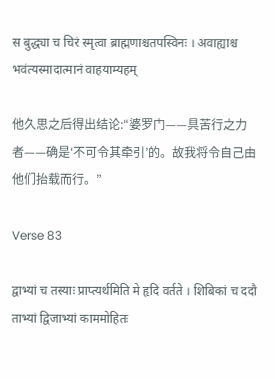स बुद्ध्या च चिरं स्मृत्वा ब्राह्मणाश्चतपस्विनः । अवाह्याश्च भवंत्यस्मादात्मानं वाहयाम्यहम्

他久思之后得出结论:“婆罗门——具苦行之力者——确是‘不可令其牵引’的。故我将令自己由他们抬载而行。”

Verse 83

द्वाभ्यां च तस्याः प्राप्त्यर्थमिति मे हृदि वर्तते । शिबिकां च ददौ ताभ्यां द्विजाभ्यां काममोहितः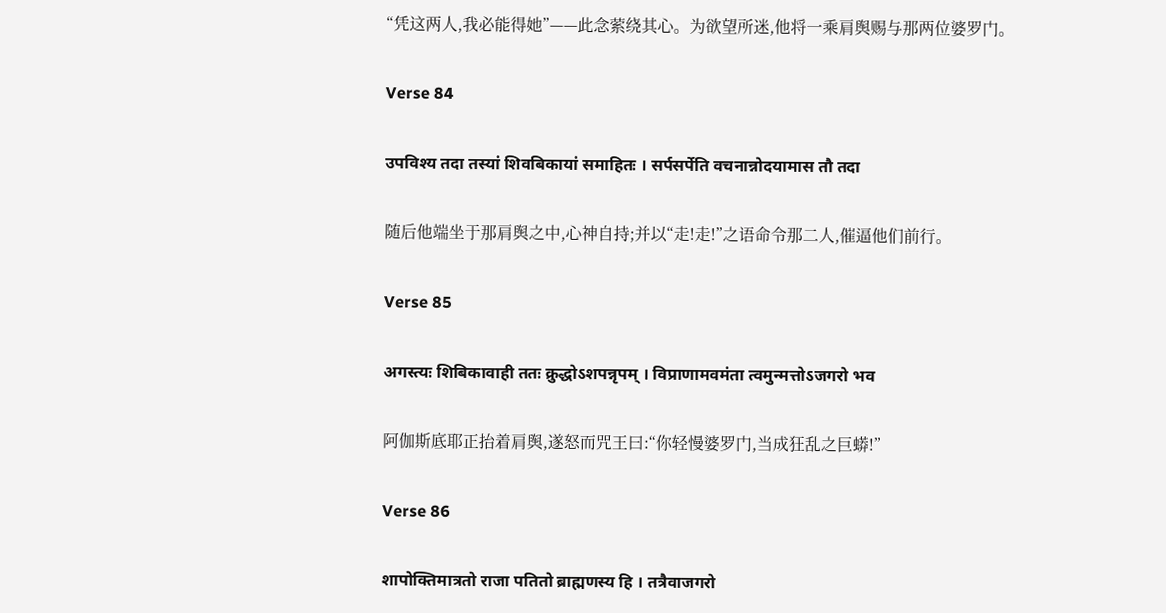“凭这两人,我必能得她”——此念萦绕其心。为欲望所迷,他将一乘肩舆赐与那两位婆罗门。

Verse 84

उपविश्य तदा तस्यां शिवबिकायां समाहितः । सर्पसर्पेति वचनान्नोदयामास तौ तदा

随后他端坐于那肩舆之中,心神自持;并以“走!走!”之语命令那二人,催逼他们前行。

Verse 85

अगस्त्यः शिबिकावाही ततः क्रुद्धोऽशपन्नृपम् । विप्राणामवमंता त्वमुन्मत्तोऽजगरो भव

阿伽斯底耶正抬着肩舆,遂怒而咒王曰:“你轻慢婆罗门,当成狂乱之巨蟒!”

Verse 86

शापोक्तिमात्रतो राजा पतितो ब्राह्मणस्य हि । तत्रैवाजगरो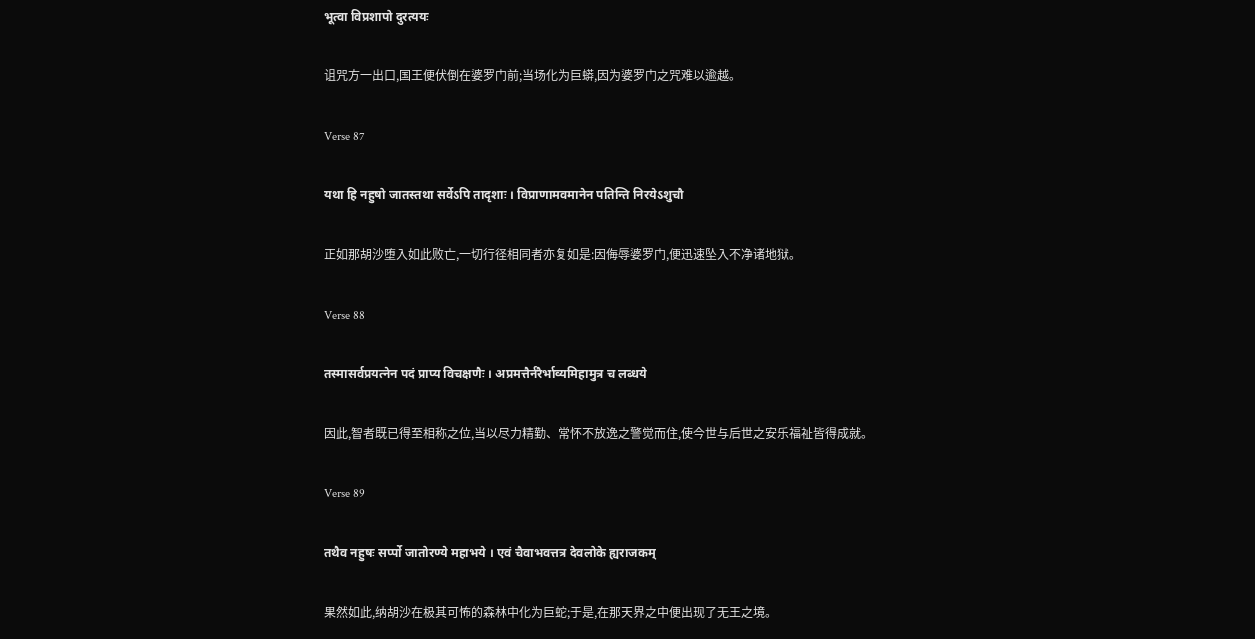भूत्वा विप्रशापो दुरत्ययः

诅咒方一出口,国王便伏倒在婆罗门前;当场化为巨蟒,因为婆罗门之咒难以逾越。

Verse 87

यथा हि नहुषो जातस्तथा सर्वेऽपि तादृशाः । विप्राणामवमानेन पतिन्ति निरयेऽशुचौ

正如那胡沙堕入如此败亡,一切行径相同者亦复如是:因侮辱婆罗门,便迅速坠入不净诸地狱。

Verse 88

तस्मासर्वप्रयत्नेन पदं प्राप्य विचक्षणैः । अप्रमत्तैर्नरैर्भाव्यमिहामुत्र च लब्धये

因此,智者既已得至相称之位,当以尽力精勤、常怀不放逸之警觉而住,使今世与后世之安乐福祉皆得成就。

Verse 89

तथैव नहुषः सर्प्पो जातोरण्ये महाभये । एवं चैवाभवत्तत्र देवलोके ह्यराजकम्

果然如此,纳胡沙在极其可怖的森林中化为巨蛇;于是,在那天界之中便出现了无王之境。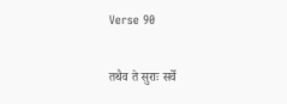Verse 90

तथैव ते सुराः सर्वे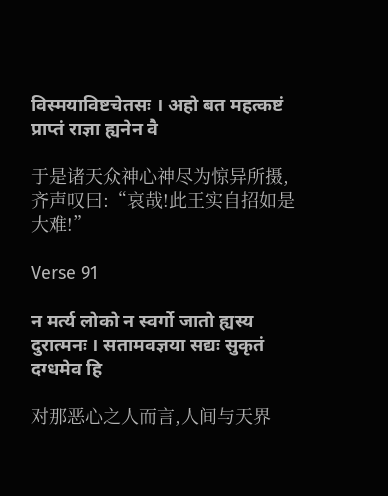विस्मयाविष्टचेतसः । अहो बत महत्कष्टं प्राप्तं राज्ञा ह्यनेन वै

于是诸天众神心神尽为惊异所摄,齐声叹曰:“哀哉!此王实自招如是大难!”

Verse 91

न मर्त्य लोको न स्वर्गो जातो ह्यस्य दुरात्मनः । सतामवज्ञया सद्यः सुकृतं दग्धमेव हि

对那恶心之人而言,人间与天界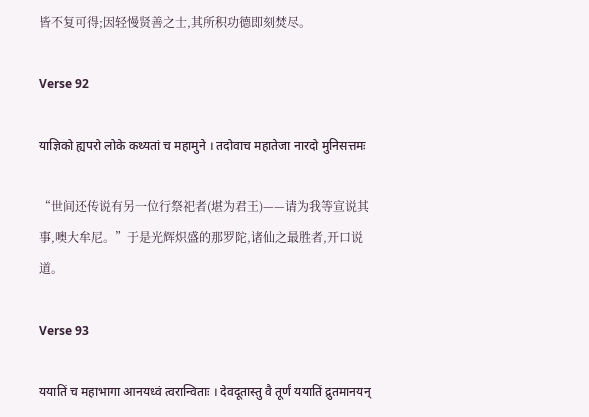皆不复可得;因轻慢贤善之士,其所积功德即刻焚尽。

Verse 92

याज्ञिको ह्यपरो लोके कथ्यतां च महामुने । तदोवाच महातेजा नारदो मुनिसत्तमः

“世间还传说有另一位行祭祀者(堪为君王)——请为我等宣说其事,噢大牟尼。”于是光辉炽盛的那罗陀,诸仙之最胜者,开口说道。

Verse 93

ययातिं च महाभागा आनयध्वं त्वरान्विताः । देवदूतास्तु वै तूर्णं ययातिं द्रुतमानयन्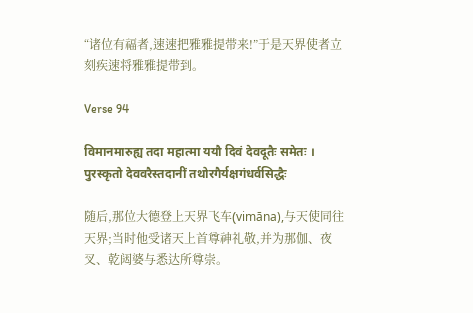“诸位有福者,速速把雅雅提带来!”于是天界使者立刻疾速将雅雅提带到。

Verse 94

विमानमारुह्य तदा महात्मा ययौ दिवं देवदूतैः समेतः । पुरस्कृतो देववरैस्तदानीं तथोरगैर्यक्षगंधर्वसिद्धैः

随后,那位大德登上天界飞车(vimāna),与天使同往天界;当时他受诸天上首尊神礼敬,并为那伽、夜叉、乾闼婆与悉达所尊崇。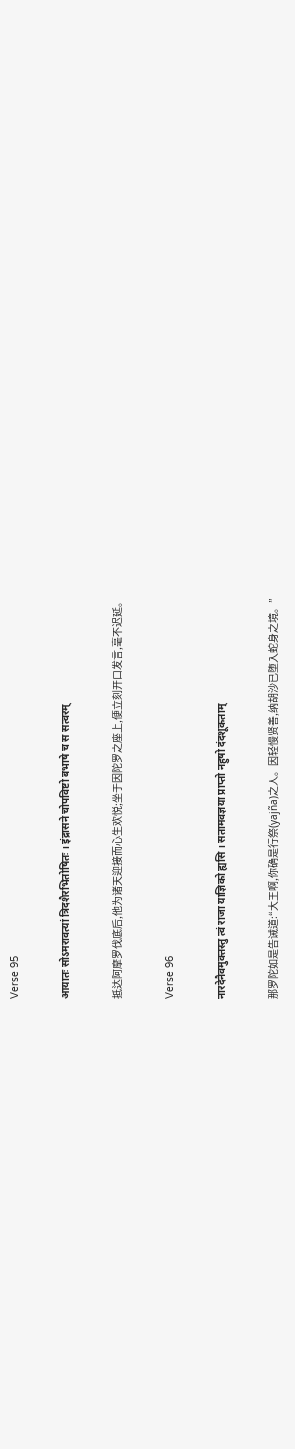Verse 95

आयातः सोऽमरावत्यां त्रिदशैरभितोषितः । इंद्रासने चोपविष्टो बभाषे च स सत्वरम्

抵达阿摩罗伐底后,他为诸天迎接而心生欢悦;坐于因陀罗之座上,便立刻开口发言,毫不迟延。

Verse 96

नारदेनैवमुक्तस्तु त्वं राजा याज्ञिको ह्यसि । सतामवज्ञया प्राप्तो नहुषो दंदशूकताम्

那罗陀如是告诫道:“大王啊,你确是行祭(yajña)之人。因轻慢贤善,纳胡沙已堕入蛇身之境。”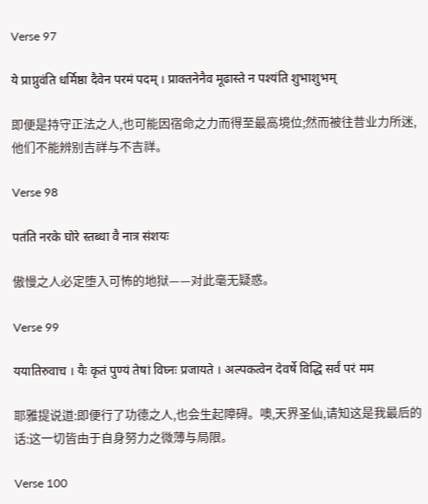Verse 97

ये प्राप्नुवंति धर्मिष्ठा दैवेन परमं पदम् । प्राक्तनेनैव मूढास्ते न पश्यंति शुभाशुभम्

即便是持守正法之人,也可能因宿命之力而得至最高境位;然而被往昔业力所迷,他们不能辨别吉祥与不吉祥。

Verse 98

पतंति नरके घोरे स्तब्धा वै नात्र संशयः

傲慢之人必定堕入可怖的地狱——对此毫无疑惑。

Verse 99

ययातिरुवाच । यैः कृतं पुण्यं तेषां विघ्नः प्रजायते । अल्पकत्वेन देवर्षे विद्धि सर्वं परं मम

耶雅提说道:即便行了功德之人,也会生起障碍。噢,天界圣仙,请知这是我最后的话:这一切皆由于自身努力之微薄与局限。

Verse 100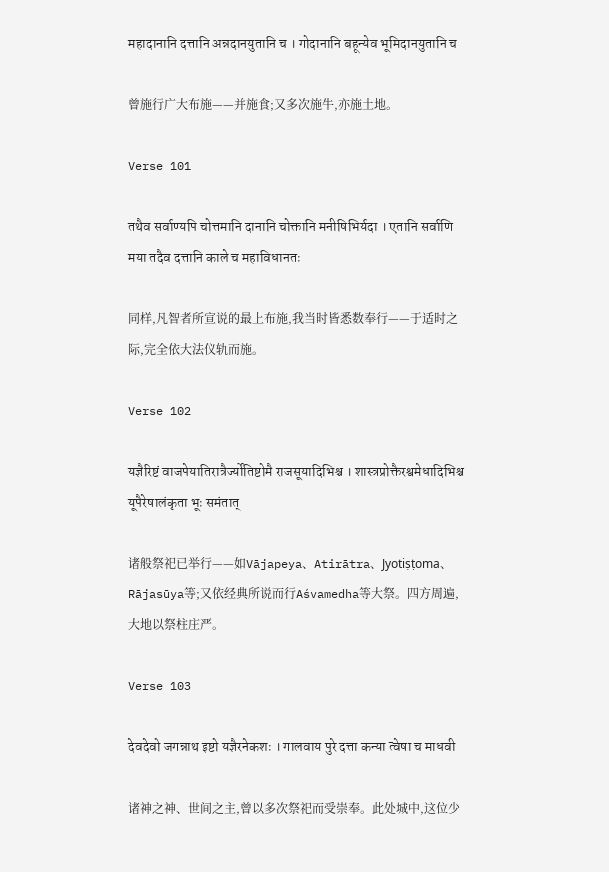महादानानि दत्तानि अन्नदानयुतानि च । गोदानानि बहून्येव भूमिदानयुतानि च

曾施行广大布施——并施食;又多次施牛,亦施土地。

Verse 101

तथैव सर्वाण्यपि चोत्तमानि दानानि चोक्तानि मनीषिभिर्यदा । एतानि सर्वाणि मया तदैव दत्तानि काले च महाविधानतः

同样,凡智者所宣说的最上布施,我当时皆悉数奉行——于适时之际,完全依大法仪轨而施。

Verse 102

यज्ञैरिष्टं वाजपेयातिरात्रैर्ज्योतिष्टोमै राजसूयादिभिश्च । शास्त्रप्रोक्तैरश्वमेधादिभिश्च यूपैरेषालंकृता भूः समंतात्

诸般祭祀已举行——如Vājapeya、Atirātra、Jyotiṣṭoma、Rājasūya等;又依经典所说而行Aśvamedha等大祭。四方周遍,大地以祭柱庄严。

Verse 103

देवदेवो जगन्नाथ इष्टो यज्ञैरनेकशः । गालवाय पुरे दत्ता कन्या त्वेषा च माधवी

诸神之神、世间之主,曾以多次祭祀而受崇奉。此处城中,这位少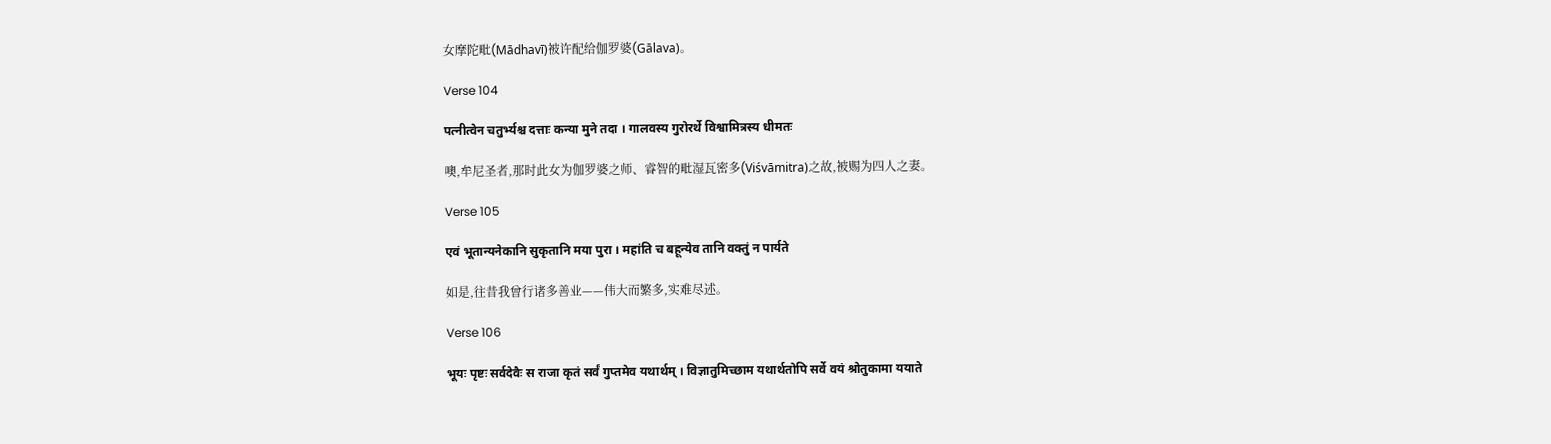女摩陀毗(Mādhavī)被许配给伽罗婆(Gālava)。

Verse 104

पत्नीत्वेन चतुर्भ्यश्च दत्ताः कन्या मुने तदा । गालवस्य गुरोरर्थे विश्वामित्रस्य धीमतः

噢,牟尼圣者,那时此女为伽罗婆之师、睿智的毗湿瓦密多(Viśvāmitra)之故,被赐为四人之妻。

Verse 105

एवं भूतान्यनेकानि सुकृतानि मया पुरा । महांति च बहून्येव तानि वक्तुं न पार्यते

如是,往昔我曾行诸多善业——伟大而繁多,实难尽述。

Verse 106

भूयः पृष्टः सर्वदेवैः स राजा कृतं सर्वं गुप्तमेव यथार्थम् । विज्ञातुमिच्छाम यथार्थतोपि सर्वे वयं श्रोतुकामा ययाते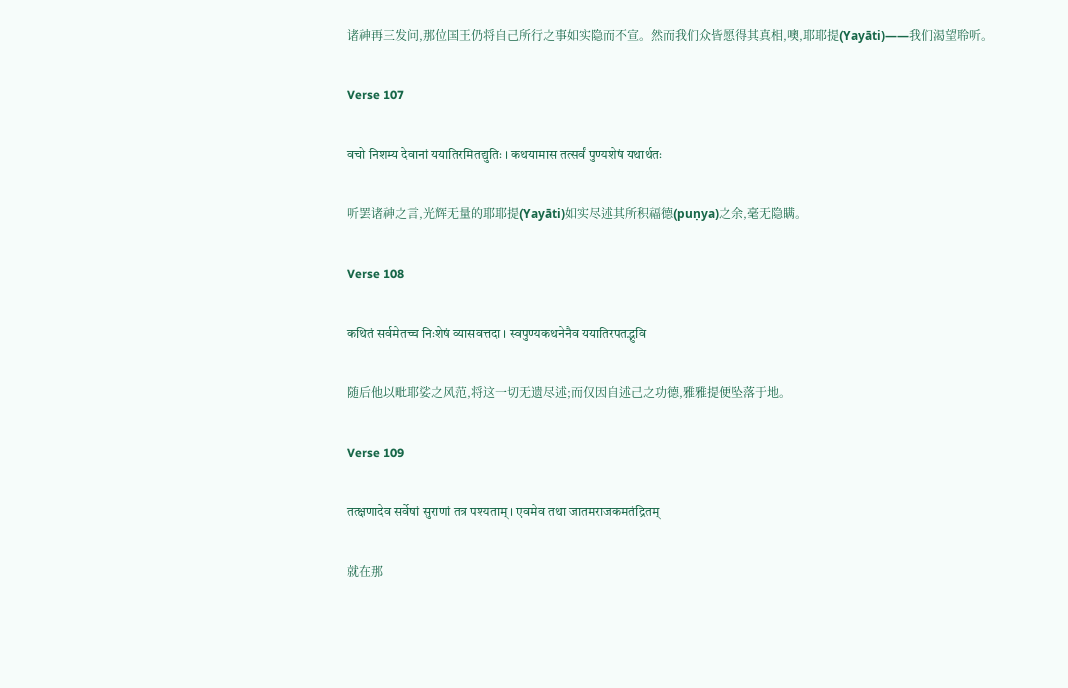诸神再三发问,那位国王仍将自己所行之事如实隐而不宣。然而我们众皆愿得其真相,噢,耶耶提(Yayāti)——我们渴望聆听。

Verse 107

वचो निशम्य देवानां ययातिरमितद्युतिः । कथयामास तत्सर्वं पुण्यशेषं यथार्थतः

听罢诸神之言,光辉无量的耶耶提(Yayāti)如实尽述其所积福德(puṇya)之余,毫无隐瞒。

Verse 108

कथितं सर्वमेतच्च निःशेषं व्यासवत्तदा । स्वपुण्यकथनेनैव ययातिरपतद्भुवि

随后他以毗耶娑之风范,将这一切无遗尽述;而仅因自述己之功德,雅雅提便坠落于地。

Verse 109

तत्क्षणादेव सर्वेषां सुराणां तत्र पश्यताम् । एवमेव तथा जातमराजकमतंद्रितम्

就在那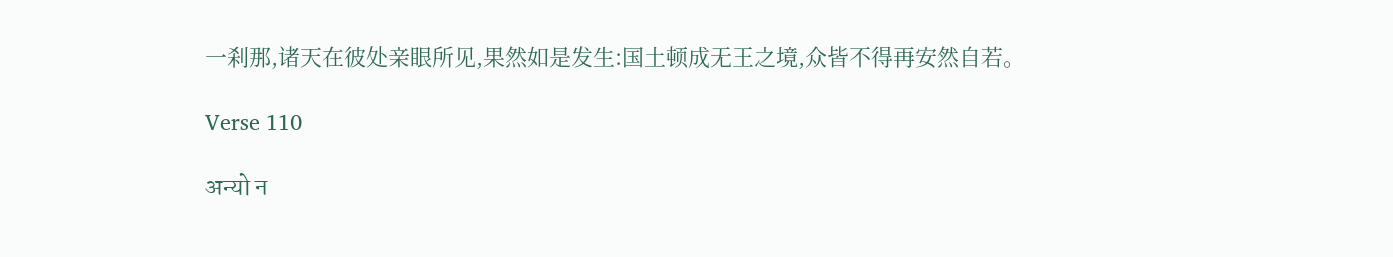一刹那,诸天在彼处亲眼所见,果然如是发生:国土顿成无王之境,众皆不得再安然自若。

Verse 110

अन्यो न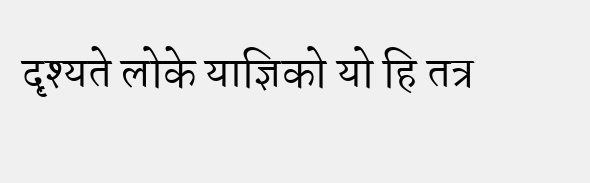दृश्यते लोके याज्ञिको यो हि तत्र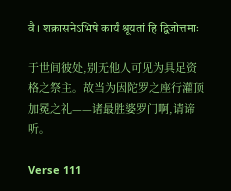वै । शक्रासनेऽभिषे कार्यं श्रूयतां हि द्विजोत्तमाः

于世间彼处,别无他人可见为具足资格之祭主。故当为因陀罗之座行灌顶加冕之礼——诸最胜婆罗门啊,请谛听。

Verse 111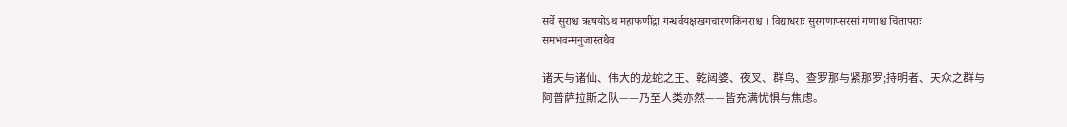सर्वे सुराश्च ऋषयोऽथ महाफणींद्रा गन्धर्वयक्षखगचारणकिंनराश्च । विद्याधराः सुरगणाप्सरसां गणाश्च चिंतापराः समभवन्मनुजास्तथैव

诸天与诸仙、伟大的龙蛇之王、乾闼婆、夜叉、群鸟、查罗那与紧那罗;持明者、天众之群与阿普萨拉斯之队——乃至人类亦然——皆充满忧惧与焦虑。